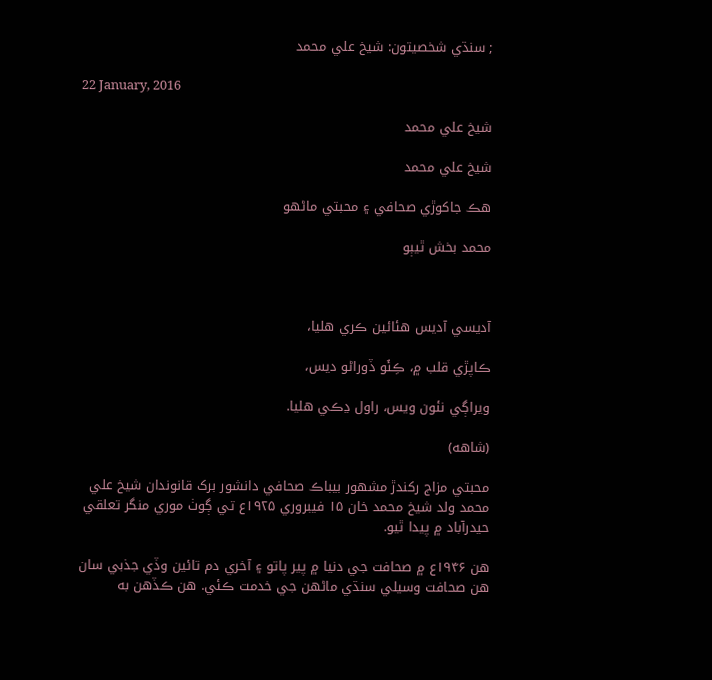; سنڌي شخصيتون: شيخ علي محمد

22 January, 2016

شيخ علي محمد

شيخ علي محمد

هڪ جاکوڙي صحافي ۽ محبتي ماڻهو

محمد بخش ٿيٻو



آديسي آديس هئائين ڪري هليا،

ڪاپڙي قلب ۾، ڪِئَو ڏوراڻو ديس،

ويراڳي نئون ويس، راول ڍڪي هليا.

(شاهه)

محبتي مزاج رکندڙ مشهور بيباڪ صحافي دانشور برک قانوندان شيخ علي محمد ولد شيخ محمد خان ۱۵ فيبروري ۱۹۲۵ع تي ڳوٺ موري منگر تعلقي حيدرآباد ۾ پيدا ٿيو.

هن ۱۹۴۶ع ۾ صحافت جي دنيا ۾ پير پاتو ۽ آخري دم تائين وڏي جذبي سان هن صحافت وسيلي سنڌي ماڻهن جي خدمت ڪئي. هن ڪڏهن به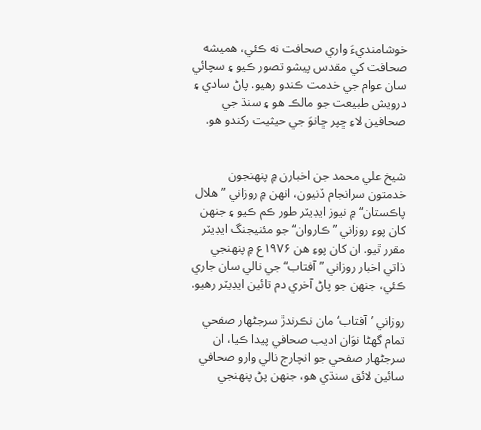خوشامنديءَ واري صحافت نه ڪئي، هميشه صحافت کي مقدس پيشو تصور ڪيو ۽ سچائي سان عوام جي خدمت ڪندو رهيو. پاڻ سادي ۽ درويش طبيعت جو مالڪ هو ۽ سنڌ جي صحافين لاءِ ڇپر ڇانوَ جي حيثيت رکندو هو.


شيخ علي محمد جن اخبارن ۾ پنهنجون خدمتون سرانجام ڏنيون، انهن ۾ روزاني ”هلال پاڪستان“ ۾ نيوز ايڊيٽر طور ڪم ڪيو ۽ جنهن کان پوءِ روزاني ”ڪاروان“ جو مئنيجنگ ايڊيٽر مقرر ٿيو. ان کان پوءِ هن ۱۹۷۶ع ۾ پنهنجي ذاتي اخبار روزاني ”آفتاب“ جي نالي سان جاري ڪئي، جنهن جو پاڻ آخري دم تائين ايڊيٽر رهيو.

روزاني ’آفتاب‘ مان نڪرندڙ سرجڻهار صفحي تمام گهڻا نوَان اديب صحافي پيدا ڪيا، ان سرجڻهار صفحي جو انچارج نالي وارو صحافي سائين لائق سنڌي هو، جنهن پڻ پنهنجي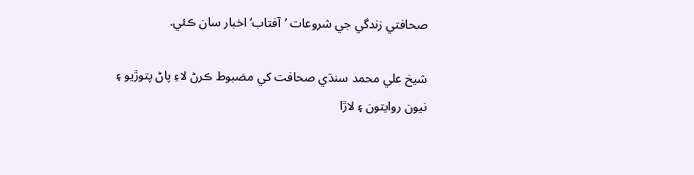صحافتي زندگي جي شروعات ’آفتاب‘ اخبار سان ڪئي.

شيخ علي محمد سنڌي صحافت کي مضبوط ڪرڻ لاءِ پاڻ پتوڙيو ۽ نيون روايتون ۽ لاڙا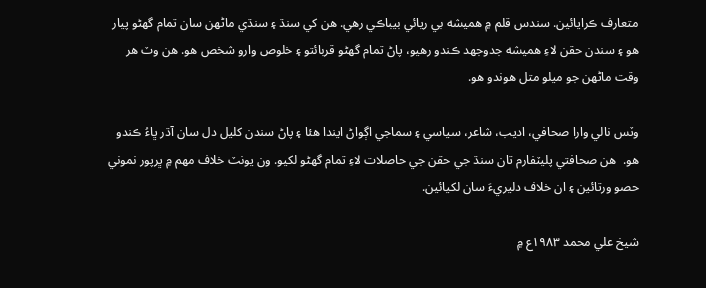متعارف ڪرايائين. سندس قلم ۾ هميشه بي ريائي بيباڪي رهي. هن کي سنڌ ۽ سنڌي ماڻهن سان تمام گهڻو پيار هو ۽ سندن حقن لاءِ هميشه جدوجهد ڪندو رهيو، پاڻ تمام گهڻو قربائتو ۽ خلوص وارو شخص هو. هن وٽ هر وقت ماڻهن جو ميلو متل هوندو هو.

وٽس نالي وارا صحافي، اديب، شاعر، سياسي ۽ سماجي اڳواڻ ايندا هئا ۽ پاڻ سندن کليل دل سان آڌر ڀاءُ ڪندو هو.  هن صحافتي پليٽفارم تان سنڌ جي حقن جي حاصلات لاءِ تمام گهڻو لکيو. ون يونٽ خلاف مهم ۾ ڀرپور نموني حصو ورتائين ۽ ان خلاف دليريءَ سان لکيائين.

شيخ علي محمد ۱۹۸۳ع ۾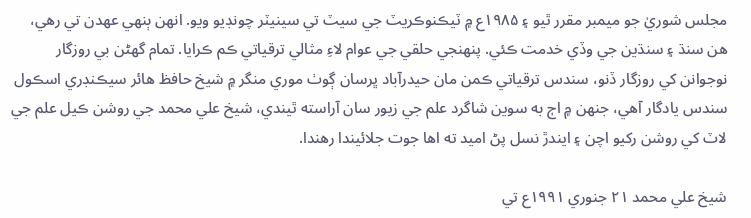مجلس شوريٰ جو ميمبر مقرر ٿيو ۽ ۱۹۸۵ع ۾ ٽيڪنوڪريٽ جي سيٽ تي سينيٽر چونڊيو ويو. انهن ٻنهي عهدن تي رهي، هن سنڌ ۽ سنڌين جي وڏي خدمت ڪئي. پنهنجي حلقي جي عوام لاءِ مثالي ترقياتي ڪم ڪرايا. تمام گهڻن بي روزگار نوجوانن کي روزگار ڏنو، سندس ترقياتي ڪمن مان حيدرآباد ڀرسان ڳوٺ موري منگر ۾ شيخ حافظ هائر سيڪنڊري اسڪول سندس يادگار آهي، جنهن ۾ اڄ به سوين شاگرد علم جي زيور سان آراسته ٿيندي، شيخ علي محمد جي روشن ڪيل علم جي لاٽ کي روشن رکيو اچن ۽ ايندڙ نسل پڻ اميد ته اها جوت جلائيندا رهندا.

شيخ علي محمد ۲۱ جنوري ۱۹۹۱ع تي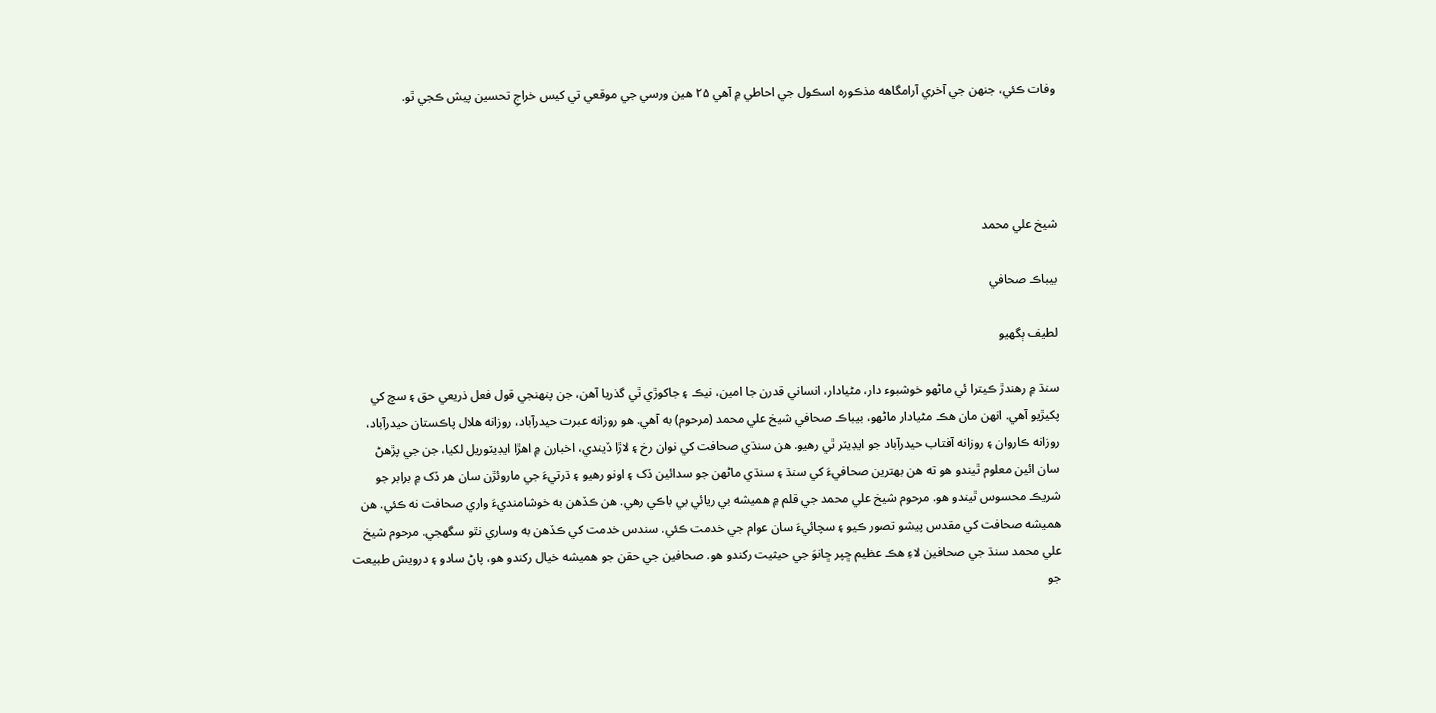وفات ڪئي، جنهن جي آخري آرامگاهه مذڪوره اسڪول جي احاطي ۾ آهي ۲۵ هين ورسي جي موقعي تي کيس خراجِ تحسين پيش ڪجي ٿو.




شيخ علي محمد

بيباڪ صحافي

لطيف ٻگهيو

سنڌ ۾ رهندڙ ڪيترا ئي ماڻهو خوشبوء دار، مڻيادار، انساني قدرن جا امين، نيڪ ۽ جاکوڙي ٿي گذريا آهن، جن پنهنجي قول فعل ذريعي حق ۽ سچ کي پکيڙيو آهي. انهن مان هڪ مڻيادار ماڻهو، بيباڪ صحافي شيخ علي محمد (مرحوم) به آهي. هو روزانه عبرت حيدرآباد، روزانه هلال پاڪستان حيدرآباد، روزانه ڪاروان ۽ روزانه آفتاب حيدرآباد جو ايڊيٽر ٿي رهيو. هن سنڌي صحافت کي نوان رخ ۽ لاڙا ڏيندي، اخبارن ۾ اهڙا ايڊيٽوريل لکيا، جن جي پڙهڻ سان ائين معلوم ٿيندو هو ته هن بهترين صحافيءَ کي سنڌ ۽ سنڌي ماڻهن جو سدائين ڏک ۽ اونو رهيو ۽ ڌرتيءَ جي ماروئڙن سان هر ڏک ۾ برابر جو شريڪ محسوس ٿيندو هو. مرحوم شيخ علي محمد جي قلم ۾ هميشه بي ريائي بي باڪي رهي. هن ڪڏهن به خوشامنديءَ واري صحافت نه ڪئي. هن هميشه صحافت کي مقدس پيشو تصور ڪيو ۽ سچائيءَ سان عوام جي خدمت ڪئي. سندس خدمت کي ڪڏهن به وساري نٿو سگهجي. مرحوم شيخ علي محمد سنڌ جي صحافين لاءِ هڪ عظيم ڇپر ڇانوَ جي حيثيت رکندو هو. صحافين جي حقن جو هميشه خيال رکندو هو، پاڻ سادو ۽ درويش طبيعت جو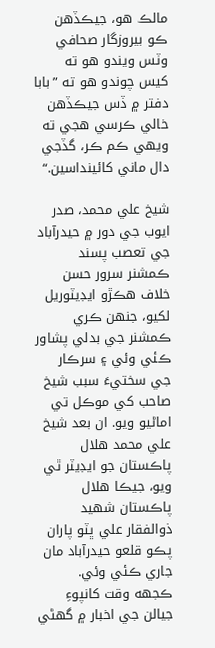مالڪ هو، جيڪڏهن ڪو بيروزگار صحافي وٽس ويندو هو ته کيس چوندو هو ته ”بابا دفتر ۾ ڏس جيڪڏهن خالي ڪرسي هجي ته ويهي ڪم ڪر، گڏجي دال ماني کائينداسين.“

شيخ علي محمد، صدر ايوب جي دور ۾ حيدرآباد جي تعصب پسند ڪمشنر سرور حسن خلاف هڪڙو ايڊيٽوريل لکيو، جنهن ڪري ڪمشنر جي بدلي پشاور ڪئي وئي ۽ سرڪار جي سختيءَ سبب شيخ صاحب کي موڪل تي اماڻيو ويو. ان بعد شيخ علي محمد هلال پاڪستان جو ايڊيٽر ٿي ويو، جيڪا هلال پاڪستان شهيد ذوالفقار علي ڀٽو پاران پڪو قلعو حيدرآباد مان جاري ڪئي وئي. ڪجهه وقت کانپوءِ جيالن جي اخبار ۾ گهڻي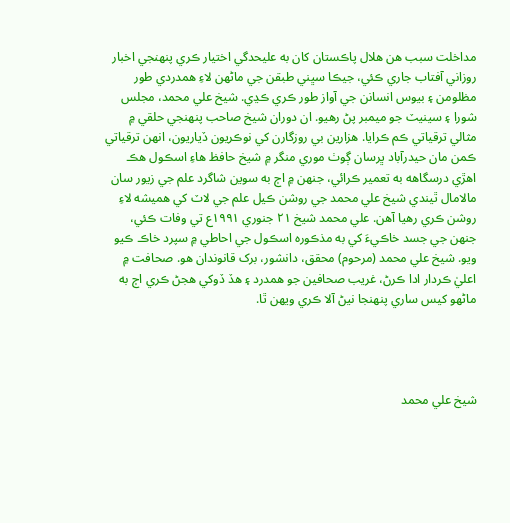مداخلت سبب هن هلال پاڪستان کان به عليحدگي اختيار ڪري پنهنجي اخبار روزاني آفتاب جاري ڪئي، جيڪا سڀني طبقن جي ماڻهن لاءِ همدردي طور مظلومن ۽ بيوس انسانن جي آواز طور ڪري ڪڍي. شيخ علي محمد، مجلس شورا ۽ سينيٽ جو ميمبر پڻ رهيو. ان دوران شيخ صاحب پنهنجي حلقي ۾ مثالي ترقياتي ڪم ڪرايا. هزارين بي روزگارن کي نوڪريون ڏياريون، انهن ترقياتي ڪمن مان حيدرآباد ڀرسان ڳوٺ موري منگر ۾ شيخ حافظ هاءِ اسڪول هڪ اهڙي درسگاهه به تعمير ڪرائي، جنهن ۾ اڄ به سوين شاگرد علم جي زيور سان مالامال ٿيندي شيخ علي محمد جي روشن ڪيل علم جي لاٽ کي هميشه لاءِ روشن ڪري رهيا آهن. علي محمد شيخ ۲۱ جنوري ۱۹۹۱ع تي وفات ڪئي، جنهن جي جسد خاڪيءَ کي به مذڪوره اسڪول جي احاطي ۾ سپرد خاڪ ڪيو ويو. شيخ علي محمد (مرحوم) محقق، دانشور، برک قانوندان هو. صحافت ۾ اعليٰ ڪردار ادا ڪرڻ، غريب صحافين جو همدرد ۽ هڏ ڏوکي هجڻ ڪري اڄ به ماڻهو کيس ساري پنهنجا نيڻ آلا ڪري ويهن ٿا.




شيخ علي محمد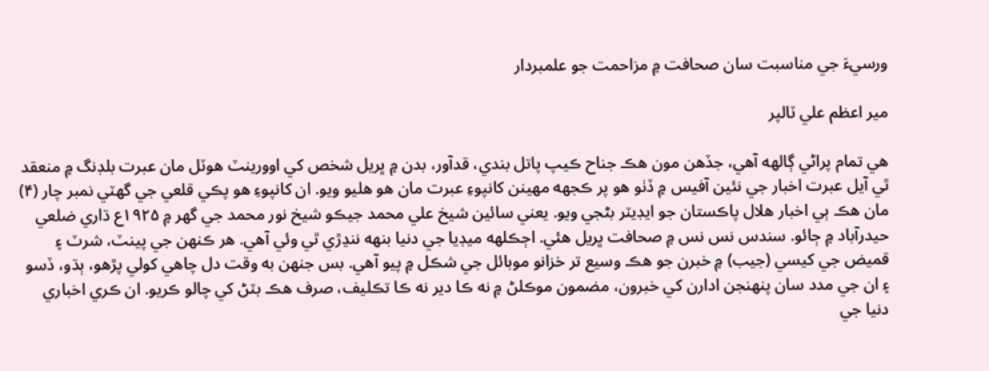ورسيءَ جي مناسبت سان صحافت ۾ مزاحمت جو علمبردار

مير اعظم علي ٽالپر

هي تمام پراڻي ڳالهه آهي، جڏهن مون هڪ جناح ڪيپ پاتل بندي، قدآور، بدن ۾ ڀريل شخص کي اوورينٽ هوٽل مان عبرت بلڊنگ ۾ منعقد ٿي آيل عبرت اخبار جي نئين آفيس ۾ ڏٺو هو پر ڪجهه مهينن کانپوءِ عبرت مان هو هليو ويو. ان کانپوءِ هو پڪي قلعي جي گهٽي نمبر چار (۴) مان هڪ ٻي اخبار هلال پاڪستان جو ايڊيٽر بڻجي ويو. يعني سائين شيخ علي محمد جيڪو شيخ نور محمد جي گهر ۾ ۱۹۲۵ع ڌاري ضلعي حيدرآباد ۾ ڄائو. سندس نس نس ۾ صحافت ڀريل هئي. اڄڪلهه ميڊيا جي دنيا بنهه ننڍڙي ٿي وئي آهي. هر ڪنهن جي پينٽ، شرٽ ۽ قميض جي کيسي (جيب) ۾ خبرن جو هڪ وسيع تر خزانو موبائل جي شڪل ۾ پيو آهي. بس جنهن به وقت دل چاهي کولي پڙهو، ٻڌو، ڏسو ۽ ان جي مدد سان پنهنجن ادارن کي خبرون، مضمون موڪلڻ ۾ نه ڪا دير نه ڪا تڪليف، صرف هڪ بٽڻ کي چالو ڪريو. ان ڪري اخباري دنيا جي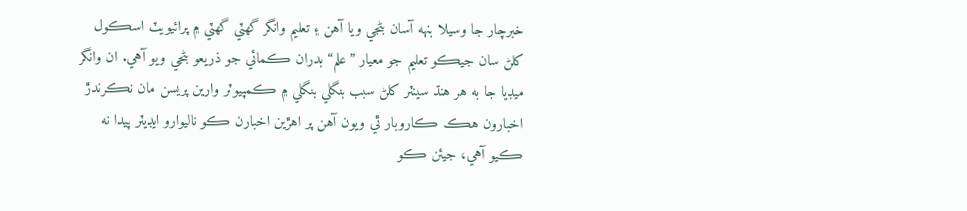خبرچار جا وسيلا بنهه آسان بڻجي ويا آهن ۽ تعليم وانگر گهٽي گهٽي ۾ پرائيويٽ اسڪول کلڻ سان جيڪو تعليم جو معيار ”علم“ بدران ڪمائي جو ذريعو بڻجي ويو آهي. ان وانگر ميڊيا جا به هر هنڌ سينٽر کلڻ سبب بنگلي بنگلي ۾ ڪمپيوٽر وارين پريسن مان نڪرندڙ اخبارون هڪ ڪاروبار ٿي ويون آهن پر اهڙين اخبارن ڪو ناليوارو ايڊيٽر پيدا نه ڪيو آهي، جيئن ڪو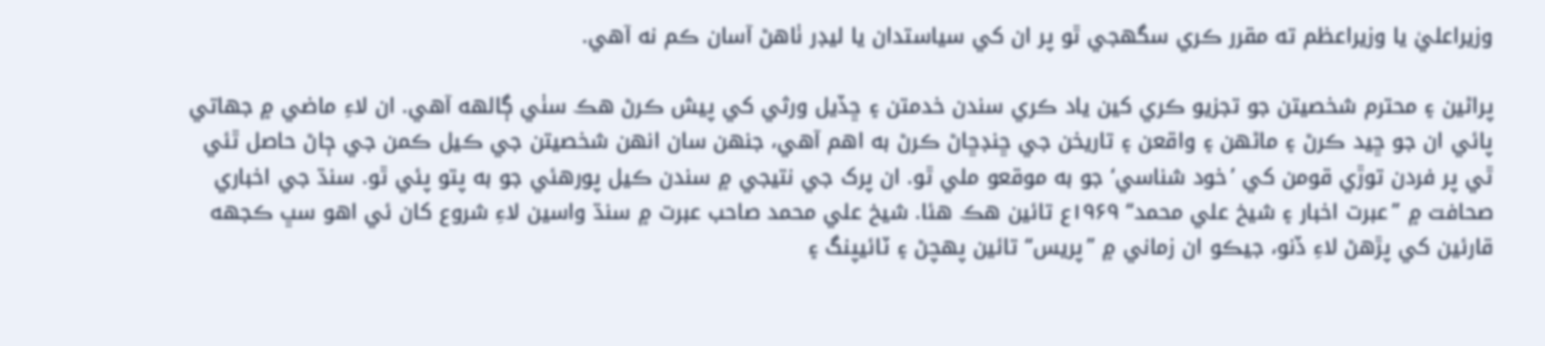وزيراعليٰ يا وزيراعظم ته مقرر ڪري سگهجي ٿو پر ان کي سياستدان يا ليڊر ٺاهڻ آسان ڪم نه آهي.

پراڻين ۽ محترم شخصيتن جو تجزيو ڪري کين ياد ڪري سندن خدمتن ۽ ڇڏيل ورثي کي پيش ڪرڻ هڪ سٺي ڳالهه آهي. ان لاءِ ماضي ۾ جهاتي پائي ان جو ڇيد ڪرڻ ۽ ماڻهن ۽ واقعن ۽ تاريخن جي ڇنڊڇاڻ ڪرڻ به اهم آهي، جنهن سان انهن شخصيتن جي ڪيل ڪمن جي ڄاڻ حاصل ٿئي ٿي پر فردن توڙي قومن کي ’خود شناسي‘ جو به موقعو ملي ٿو. ان پرک جي نتيجي ۾ سندن ڪيل پورهئي جو به پتو پئي ٿو. سنڌ جي اخباري صحافت ۾ ”عبرت اخبار ۽ شيخ علي محمد“ ۱۹۶۹ع تائين هڪ هئا. شيخ علي محمد صاحب عبرت ۾ سنڌ واسين لاءِ شروع کان ئي اهو سڀ ڪجهه قارئين کي پڙهڻ لاءِ ڏنو، جيڪو ان زماني ۾ ”پريس“ تائين پهچڻ ۽ ٽائيپنگ ۽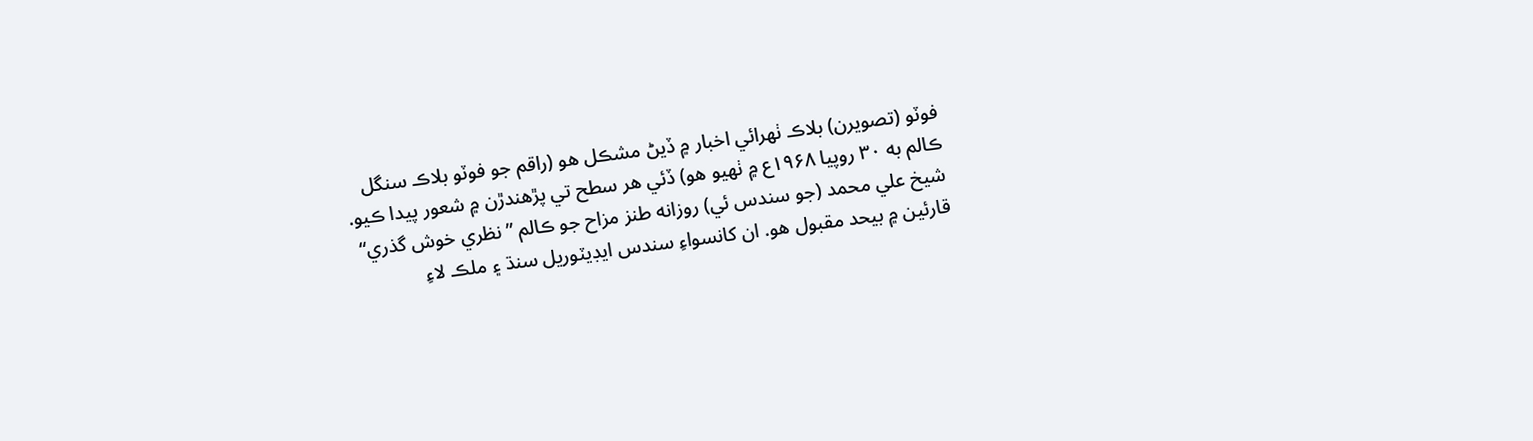فوٽو (تصويرن) بلاڪ ٺهرائي اخبار ۾ ڏيڻ مشڪل هو (راقم جو فوٽو بلاڪ سنگل ڪالم به ۳۰ روپيا ۱۹۶۸ع ۾ ٺهيو هو) ڏئي هر سطح تي پڙهندڙن ۾ شعور پيدا ڪيو. شيخ علي محمد (جو سندس ئي) روزانه طنز مزاح جو ڪالم ”نظري خوش گذري“ قارئين ۾ بيحد مقبول هو. ان کانسواءِ سندس ايڊيٽوريل سنڌ ۽ ملڪ لاءِ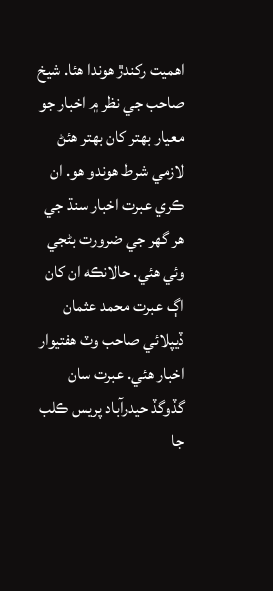اهميت رکندڙ هوندا هئا. شيخ صاحب جي نظر ۾ اخبار جو معيار بهتر کان بهتر هئڻ لازمي شرط هوندو هو. ان ڪري عبرت اخبار سنڌ جي هر گهر جي ضرورت بڻجي وئي هئي. حالانڪه ان کان اڳ عبرت محمد عثمان ڏيپلائي صاحب وٽ هفتيوار اخبار هئي. عبرت سان گڏوگڏ حيدرآباد پريس ڪلب جا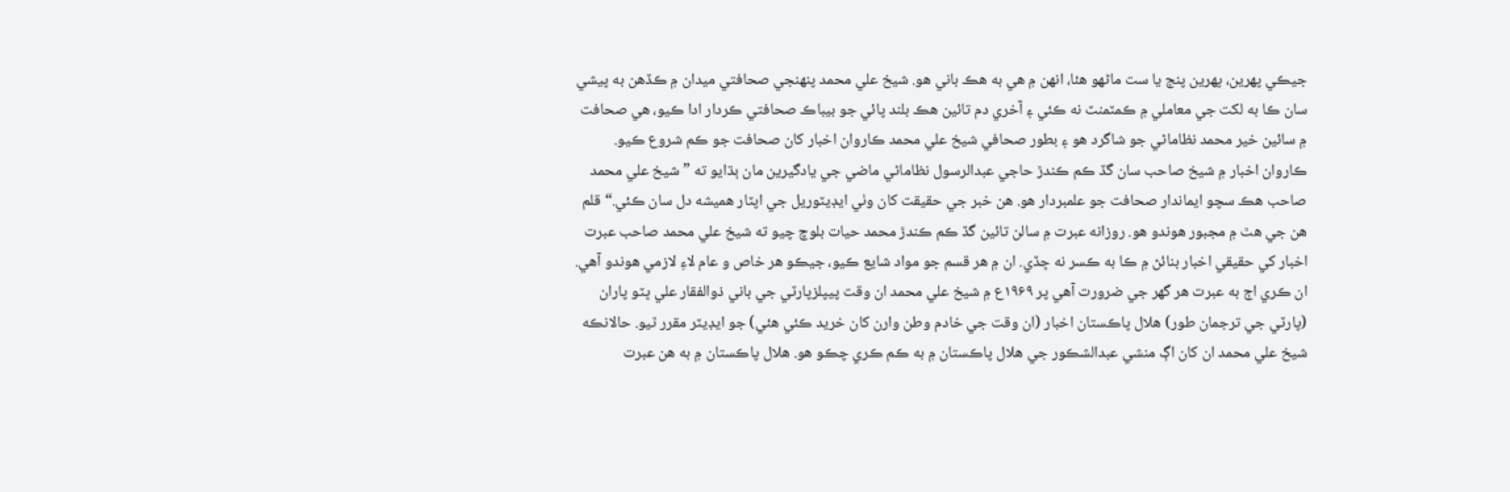جيڪي پهرين، پهرين پنج يا ست ماڻهو هئا، انهن ۾ هي به هڪ باني هو. شيخ علي محمد پنهنجي صحافتي ميدان ۾ ڪڏهن به پيشي سان ڪا به لکت جي معاملي ۾ ڪمٽمنٽ نه ڪئي ۽ آخري دم تائين هڪ بلند پائي جو بيباڪ صحافتي ڪردار ادا ڪيو، هي صحافت ۾ سائين خير محمد نظاماڻي جو شاگرد هو ۽ بطور صحافي شيخ علي محمد ڪاروان اخبار کان صحافت جو ڪم شروع ڪيو. ڪاروان اخبار ۾ شيخ صاحب سان گڏ ڪم ڪندڙ حاجي عبدالرسول نظاماڻي ماضي جي يادگيرين مان ٻڌايو ته ”شيخ علي محمد صاحب هڪ سچو ايماندار صحافت جو علمبردار هو. هن خبر جي حقيقت کان وٺي ايڊيٽوريل جي اپٽار هميشه دل سان ڪئي.“ قلم هن جي هٿ ۾ مجبور هوندو هو. روزانه عبرت ۾ سالن تائين گڏ ڪم ڪندڙ محمد حيات بلوچ چيو ته شيخ علي محمد صاحب عبرت اخبار کي حقيقي اخبار بنائڻ ۾ ڪا به ڪسر نه ڇڏي. ان ۾ هر قسم جو مواد شايع ڪيو، جيڪو هر خاص و عام لاءِ لازمي هوندو آهي. ان ڪري اڄ به عبرت هر گهر جي ضرورت آهي پر ۱۹۶۹ع ۾ شيخ علي محمد ان وقت پيپلزپارٽي جي باني ذوالفقار علي ڀٽو پاران (پارٽي جي ترجمان طور) هلال پاڪستان اخبار (ان وقت جي خادم وطن وارن کان خريد ڪئي هئي) جو ايڊيٽر مقرر ٿيو. حالانڪه شيخ علي محمد ان کان اڳ منشي عبدالشڪور جي هلال پاڪستان ۾ به ڪم ڪري چڪو هو. هلال پاڪستان ۾ به هن عبرت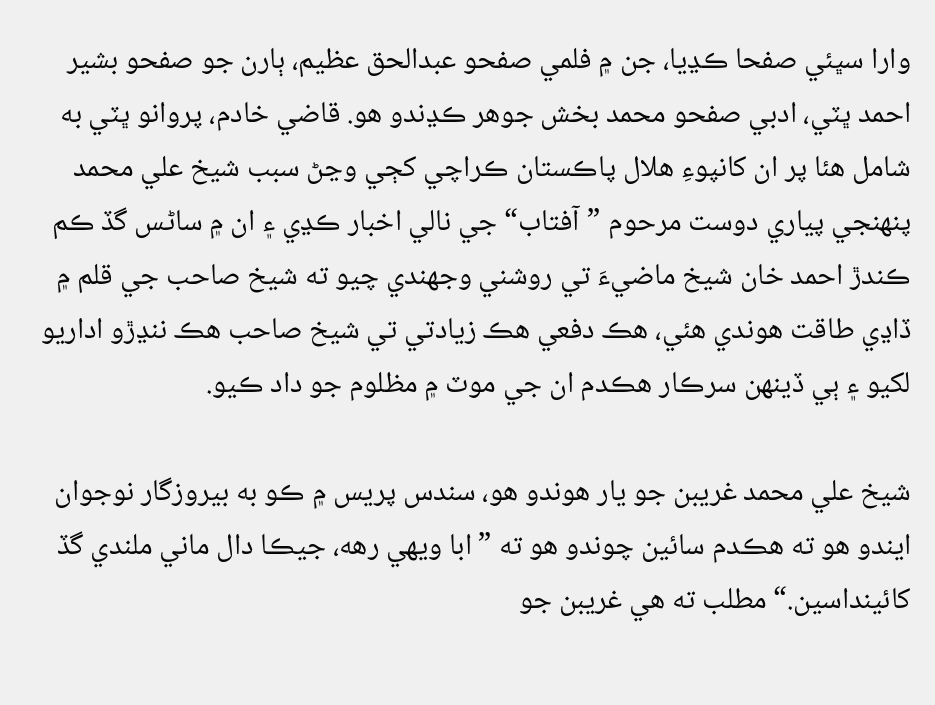وارا سڀئي صفحا ڪڍيا، جن ۾ فلمي صفحو عبدالحق عظيم، ٻارن جو صفحو بشير احمد ڀٽي، ادبي صفحو محمد بخش جوهر ڪڍندو هو. قاضي خادم، پروانو ڀٽي به شامل هئا پر ان کانپوءِ هلال پاڪستان ڪراچي کڄي وڃڻ سبب شيخ علي محمد پنهنجي پياري دوست مرحوم ”آفتاب“ جي نالي اخبار ڪڍي ۽ ان ۾ ساڻس گڏ ڪم ڪندڙ احمد خان شيخ ماضيءَ تي روشني وجهندي چيو ته شيخ صاحب جي قلم ۾ ڏاڍي طاقت هوندي هئي، هڪ دفعي هڪ زيادتي تي شيخ صاحب هڪ ننڍڙو اداريو لکيو ۽ ٻي ڏينهن سرڪار هڪدم ان جي موٽ ۾ مظلوم جو داد ڪيو.

شيخ علي محمد غريبن جو يار هوندو هو، سندس پريس ۾ ڪو به بيروزگار نوجوان ايندو هو ته هڪدم سائين چوندو هو ته ”ابا ويهي رهه، جيڪا دال ماني ملندي گڏ کائينداسين.“ مطلب ته هي غريبن جو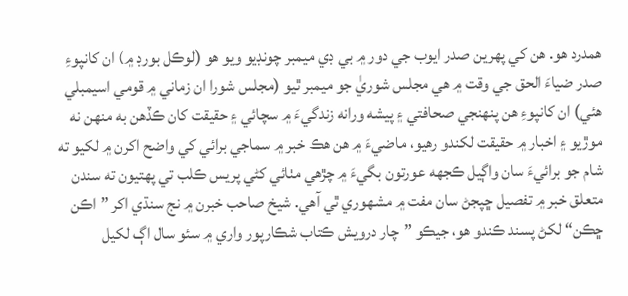همدرد هو. هن کي پهرين صدر ايوب جي دور ۾ بي ڊي ميمبر چونڊيو ويو هو (لوڪل بورڊ ۾) ان کانپوءِ صدر ضياءَ الحق جي وقت ۾ هي مجلس شوريٰ جو ميمبر ٿيو (مجلس شورا ان زماني ۾ قومي اسيمبلي هئي) ان کانپوءِ هن پنهنجي صحافتي ۽ پيشه ورانه زندگيءَ ۾ سچائي ۽ حقيقت کان ڪڏهن به منهن نه موڙيو ۽ اخبار ۾ حقيقت لکندو رهيو، ماضيءَ ۾ هن هڪ خبر ۾ سماجي برائي کي واضح اکرن ۾ لکيو ته شام جو برائيءَ سان واڳيل ڪجهه عورتون بگيءَ ۾ چڙهي مٺائي کڻي پريس ڪلب تي پهتيون ته سندن متعلق خبر ۾ تفصيل ڇپجڻ سان مفت ۾ مشهوري ٿي آهي. شيخ صاحب خبرن ۾ نج سنڌي اکر ”اڪن ڇڪن“ لکڻ پسند ڪندو هو، جيڪو ”چار درويش ڪتاب شڪارپور واري ۾ سئو سال اڳ لکيل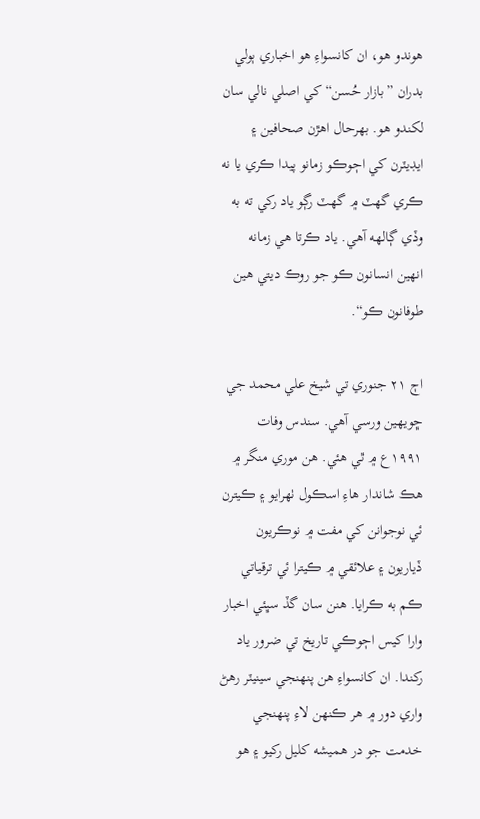هوندو هو، ان کانسواءِ هو اخباري ٻولي بدران ”بازار حُسن“ کي اصلي نالي سان لکندو هو. بهرحال اهڙن صحافين ۽ ايڊيٽرن کي اڄوڪو زمانو پيدا ڪري يا نه ڪري گهٽ ۾ گهٽ رڳو ياد رکي ته به وڏي ڳالهه آهي. ياد ڪرتا هي زمانه انهين انسانون ڪو جو روڪ ديتي هين طوفانون ڪو“.

اڄ ۲۱ جنوري تي شيخ علي محمد جي ڇويهين ورسي آهي. سندس وفات ۱۹۹۱ع ۾ ٿي هئي. هن موري منگر ۾ هڪ شاندار هاءِ اسڪول ٺهرايو ۽ ڪيترن ئي نوجوانن کي مفت ۾ نوڪريون ڏياريون ۽ علائقي ۾ ڪيترا ئي ترقياتي ڪم به ڪرايا. هنن سان گڏ سڀئي اخبار وارا کيس اڄوڪي تاريخ تي ضرور ياد رکندا. ان کانسواءِ هن پنهنجي سينيٽر رهڻ واري دور ۾ هر ڪنهن لاءِ پنهنجي خدمت جو در هميشه کليل رکيو ۽ هو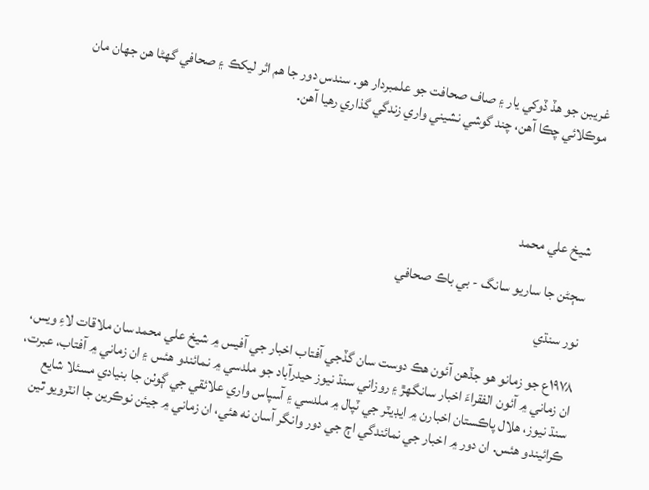غريبن جو هڏ ڏوکي يار ۽ صاف صحافت جو علمبردار هو. سندس دور جا هم اثر ليکڪ ۽ صحافي گهڻا هن جهان مان موڪلائي چڪا آهن، چند گوشي نشيني واري زندگي گذاري رهيا آهن.




شيخ علي محمد

سڄڻن جا ساريو سانگ - بي باڪ صحافي

نور سنڌي

۱۹۷۸ع جو زمانو هو جڏهن آئون ھڪ دوست سان گڏجي آفتاب اخبار جي آفيس ۾ شيخ علي محمد سان ملاقات لاءِ ويس، ان زماني ۾ آئون الفقراءَ اخبار سانگهڙ ۽ روزاني سنڌ نيوز حيدرآباد جو ملدسي ۾ نمائندو هئس ۽ ان زماني ۾ آفتاب، عبرت، سنڌ نيوز، هلال پاڪستان اخبارن ۾ ايڊيٽر جي ٽپال ۾ ملدسي ۽ آسپاس واري علائقي جي ڳوٺن جا بنيادي مسئلا شايع ڪرائيندو هئس. ان دور ۾ اخبار جي نمائندگي اڄ جي دور وانگر آسان نه هئي، ان زماني ۾ جيئن نوڪرين جا انٽرويو ٿين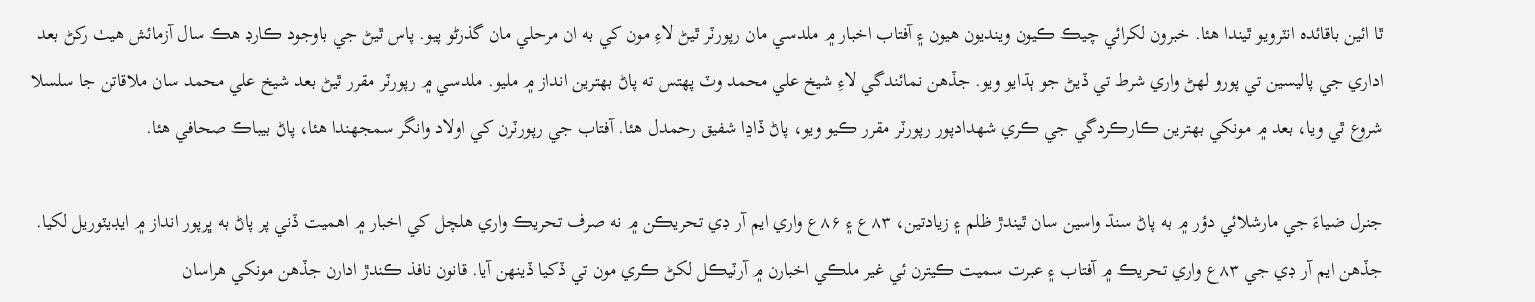ٿا ائين باقائده انٽرويو ٿيندا هئا. خبرون لکرائي چيڪ ڪيون وينديون هيون ۽ آفتاب اخبار ۾ ملدسي مان رپورٽر ٿيڻ لاءِ مون کي به ان مرحلي مان گذرڻو پيو. پاس ٿيڻ جي باوجود ڪارڊ هڪ سال آزمائش هيٺ رکڻ بعد اداري جي پاليسين تي پورو لهڻ واري شرط تي ڏيڻ جو ٻڌايو ويو. جڏهن نمائندگي لاءِ شيخ علي محمد وٽ پهتس ته پاڻ بهترين انداز ۾ مليو. ملدسي ۾ رپورٽر مقرر ٿيڻ بعد شيخ علي محمد سان ملاقاتن جا سلسلا شروع ٿي ويا، بعد ۾ مونکي بهترين ڪارڪردگي جي ڪري شهدادپور رپورٽر مقرر ڪيو ويو، پاڻ ڏاڍا شفيق رحمدل هئا. آفتاب جي رپورٽرن کي اولاد وانگر سمجهندا هئا، پاڻ بيباڪ صحافي هئا.

جنرل ضياءَ جي مارشلائي دؤر ۾ به پاڻ سنڌ واسين سان ٿيندڙ ظلم ۽ زيادتين، ۸۳ع ۽ ۸۶ع واري ايم آر ڊي تحريڪن ۾ نه صرف تحريڪ واري هلچل کي اخبار ۾ اهميت ڏني پر پاڻ به ڀرپور انداز ۾ ايڊيٽوريل لکيا. جڏھن ايم آر ڊي جي ۸۳ع واري تحريڪ ۾ آفتاب ۽ عبرت سميت ڪيترن ئي غير ملڪي اخبارن ۾ آرٽيڪل لکڻ ڪري مون تي ڏکيا ڏينھن آيا. قانون نافذ ڪندڙ ادارن جڏھن مونکي هراسان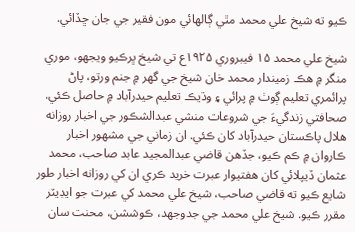ڪيو ته شيخ علي محمد مٿي ڳالھائي مون فقير جي جان ڇڏائي.

شيخ علي محمد ۱۵ فيبروري ۱۹۲۵ع تي شيخ ڀرڪيو ويجهو، موري منگر ۾ هڪ زميندار محمد خان شيخ جي گهر ۾ جنم ورتو، پاڻ پرائمري تعليم ڳوٺ ۾ پرائي ۽ وڌيڪ تعليم حيدرآباد ۾ حاصل ڪئي. صحافتي زندگيءَ جي شروعات منشي عبدالشڪور جي اخبار روزانه هلال پاڪستان حيدرآباد کان ڪئي. ان زماني جي مشهور اخبار ڪاروان ۾ ڪم ڪيو، جڏهن قاضي عبدالمجيد عابد صاحب، محمد عثمان ڏيپلائي کان هفتيوار عبرت خريد ڪري ان کي روزانه اخبار طور شايع ڪيو ته قاضي صاحب، شيخ علي محمد کي عبرت جو ايڊيٽر مقرر ڪيو. شيخ علي محمد جي جدوجهد، ڪوششن، محنت سان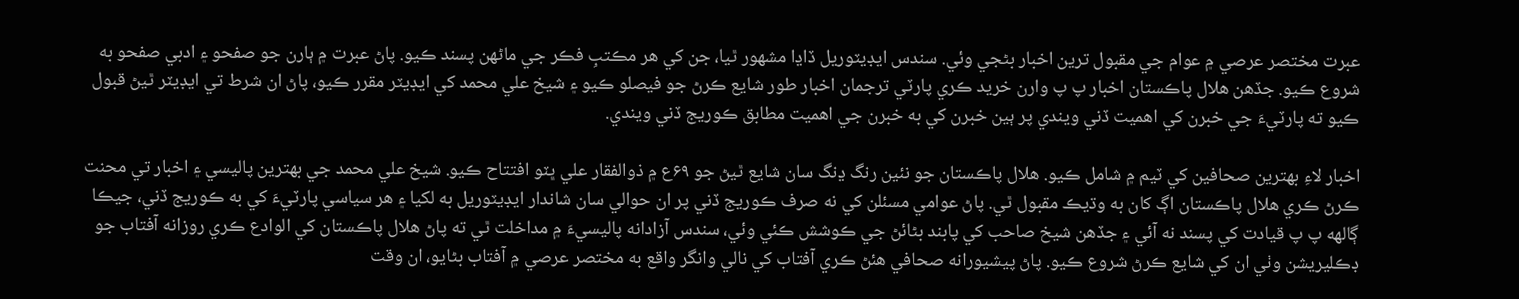عبرت مختصر عرصي ۾ عوام جي مقبول ترين اخبار بڻجي وئي. سندس ايڊيٽوريل ڏاڍا مشهور ٿيا، جن کي هر مڪتبِ فڪر جي ماڻهن پسند ڪيو. پاڻ عبرت ۾ ٻارن جو صفحو ۽ ادبي صفحو به شروع ڪيو. جڏهن هلال پاڪستان اخبار پ پ وارن خريد ڪري پارٽي ترجمان اخبار طور شايع ڪرڻ جو فيصلو ڪيو ۽ شيخ علي محمد کي ايڊيٽر مقرر ڪيو، پاڻ ان شرط تي ايڊيٽر ٿيڻ قبول ڪيو ته پارٽيءَ جي خبرن کي اهميت ڏني ويندي پر ٻين خبرن کي به خبرن جي اهميت مطابق ڪوريج ڏني ويندي.

اخبار لاءِ بهترين صحافين کي ٽيم ۾ شامل ڪيو. هلال پاڪستان جو نئين رنگ ڍنگ سان شايع ٿيڻ جو ۶۹ع ۾ ذوالفقار علي ڀٽو افتتاح ڪيو. شيخ علي محمد جي بهترين پاليسي ۽ اخبار تي محنت ڪرڻ ڪري هلال پاڪستان اڳ کان به وڌيڪ مقبول ٿي. پاڻ عوامي مسئلن کي نه صرف ڪوريج ڏني پر ان حوالي سان شاندار ايڊيٽوريل به لکيا ۽ هر سياسي پارٽيءَ کي به ڪوريج ڏني، جيڪا ڳالهه پ پ قيادت کي پسند نه آئي ۽ جڏهن شيخ صاحب کي پابند بڻائڻ جي ڪوشش ڪئي وئي، سندس آزادانه پاليسيءَ ۾ مداخلت ٿي ته پاڻ هلال پاڪستان کي الوادع ڪري روزانه آفتاب جو ڊڪليريشن وٺي ان کي شايع ڪرڻ شروع ڪيو. پاڻ پيشيورانه صحافي هئڻ ڪري آفتاب کي نالي وانگر واقع به مختصر عرصي ۾ آفتاب بڻايو، ان وقت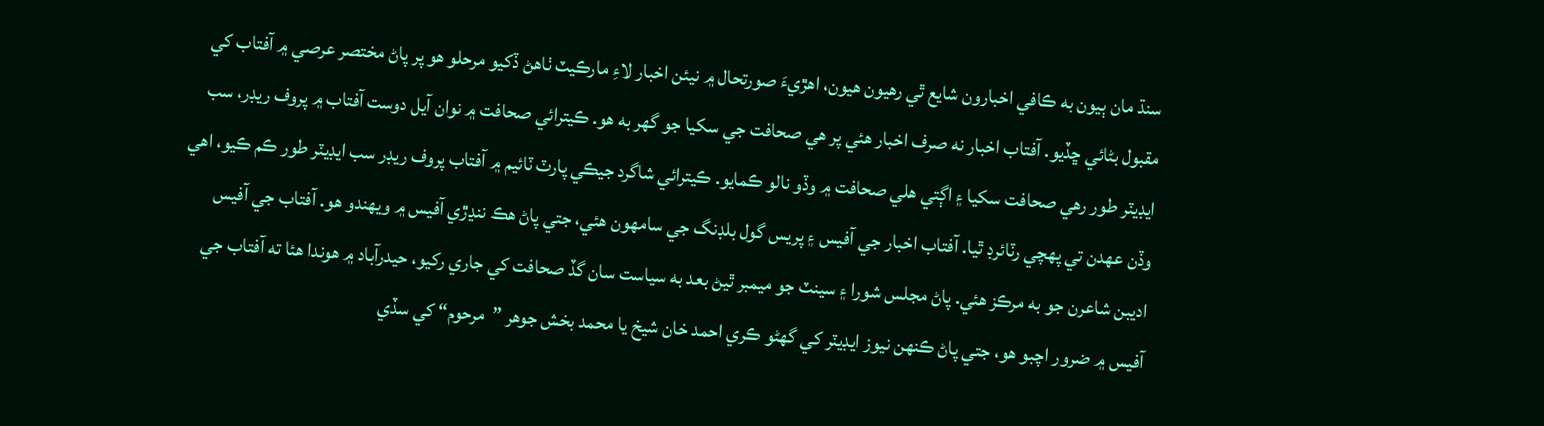سنڌ مان ٻيون به ڪافي اخبارون شايع ٿي رهيون هيون، اهڙيءَ صورتحال ۾ نيئن اخبار لاءِ مارڪيٽ ٺاهڻ ڏکيو مرحلو هو پر پاڻ مختصر عرصي ۾ آفتاب کي مقبول بڻائي ڇڏيو. آفتاب اخبار نه صرف اخبار هئي پر هي صحافت جي سکيا جو گهر به هو. ڪيترائي صحافت ۾ نوان آيل دوست آفتاب ۾ پروف ريڊر، سب ايڊيٽر طور رهي صحافت سکيا ۽ اڳتي هلي صحافت ۾ وڏو نالو ڪمايو. ڪيترائي شاگرد جيڪي پارٽ ٽائيم ۾ آفتاب پروف ريڊر سب ايڊيٽر طور ڪم ڪيو، اھي وڏن عھدن تي پھچي رٽائرڊ ٿيا. آفتاب اخبار جي آفيس ۽ پريس گول بلڊنگ جي سامهون هئي، جتي پاڻ هڪ ننڍڙي آفيس ۾ ويهندو هو. آفتاب جي آفيس اديبن شاعرن جو به مرڪز هئي. پاڻ مجلس شورا ۽ سينٽ جو ميمبر ٿيڻ بعد به سياست سان گڏ صحافت کي جاري رکيو، حيدرآباد ۾ هوندا هئا ته آفتاب جي آفيس ۾ ضرور اچبو هو، جتي پاڻ ڪنهن نيوز ايڊيٽر کي گهڻو ڪري احمد خان شيخ يا محمد بخش جوهر ”مرحوم“ کي سڏي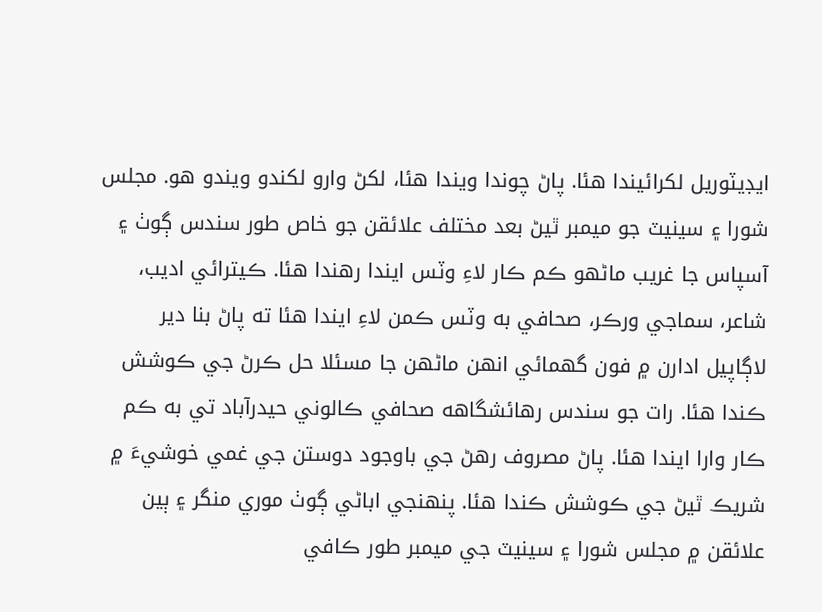ايڊيٽوريل لکرائيندا هئا. پاڻ چوندا ويندا هئا، لکڻ وارو لکندو ويندو هو. مجلس شورا ۽ سينيٽ جو ميمبر ٿيڻ بعد مختلف علائقن جو خاص طور سندس ڳوٺ ۽ آسپاس جا غريب ماڻهو ڪم ڪار لاءِ وٽس ايندا رهندا هئا. ڪيترائي اديب، شاعر، سماجي ورڪر، صحافي به وٽس ڪمن لاءِ ايندا هئا ته پاڻ بنا دير لاڳاپيل ادارن ۾ فون گهمائي انهن ماڻهن جا مسئلا حل ڪرڻ جي ڪوشش ڪندا هئا. رات جو سندس رهائشگاهه صحافي ڪالوني حيدرآباد تي به ڪم ڪار وارا ايندا هئا. پاڻ مصروف رهڻ جي باوجود دوستن جي غمي خوشيءَ ۾ شريڪ ٿيڻ جي ڪوشش ڪندا هئا. پنهنجي اباڻي ڳوٺ موري منگر ۽ ٻين علائقن ۾ مجلس شورا ۽ سينيٽ جي ميمبر طور ڪافي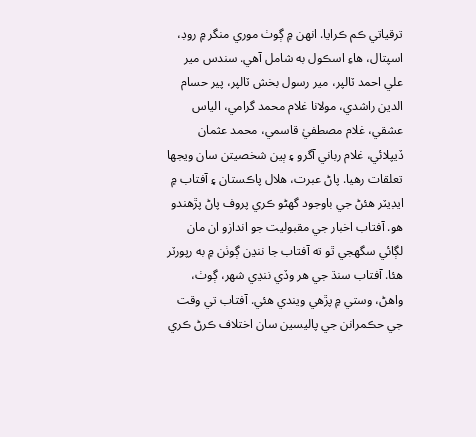ترقياتي ڪم ڪرايا. انهن ۾ ڳوٺ موري منگر ۾ روڊ، اسپتال، هاءِ اسڪول به شامل آهي. سندس مير علي احمد ٽالپر، مير رسول بخش ٽالپر، پير حسام الدين راشدي، مولانا غلام محمد گرامي، الياس عشقي، غلام مصطفيٰ قاسمي، محمد عثمان ڏيپلائي، غلام رباني آگرو ۽ ٻين شخصيتن سان ويجها تعلقات رهيا. پاڻ عبرت، هلال پاڪستان ۽ آفتاب ۾ ايڊيٽر هئڻ جي باوجود گهڻو ڪري پروف پاڻ پڙهندو هو. آفتاب اخبار جي مقبوليت جو اندازو ان مان لڳائي سگهجي ٿو ته آفتاب جا ننڍن ڳوٺن ۾ به رپورٽر هئا. آفتاب سنڌ جي هر وڏي ننڍي شهر، ڳوٺ، واهڻ، وستي ۾ پڙهي ويندي هئي. آفتاب تي وقت جي حڪمرانن جي پاليسين سان اختلاف ڪرڻ ڪري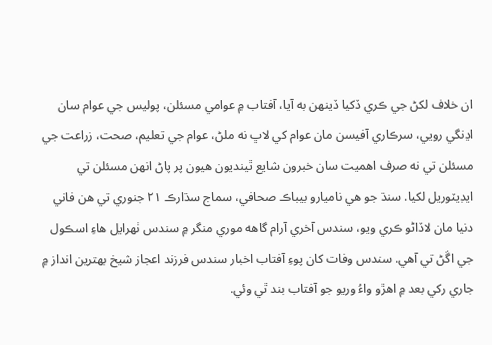ان خلاف لکڻ جي ڪري ڏکيا ڏينهن به آيا، آفتاب ۾ عوامي مسئلن، پوليس جي عوام سان اڍنگي رويي، سرڪاري آفيسن مان عوام کي لاڀ نه ملڻ، عوام جي تعليم، صحت، زراعت جي مسئلن تي نه صرف اهميت سان خبرون شايع ٿينديون هيون پر پاڻ انهن مسئلن تي ايڊيٽوريل لکيا. سنڌ جو هي ناميارو بيباڪ صحافي، سماج سڌارڪ ۲۱ جنوري تي هن فاني دنيا مان لاڏاڻو ڪري ويو، سندس آخري آرام گاهه موري منگر ۾ سندس ٺهرايل هاءِ اسڪول جي اڱڻ تي آهي. سندس وفات کان پوءِ آفتاب اخبار سندس فرزند اعجاز شيخ بهترين انداز ۾ جاري رکي بعد ۾ اهڙو واءُ وريو جو آفتاب بند ٿي وئي.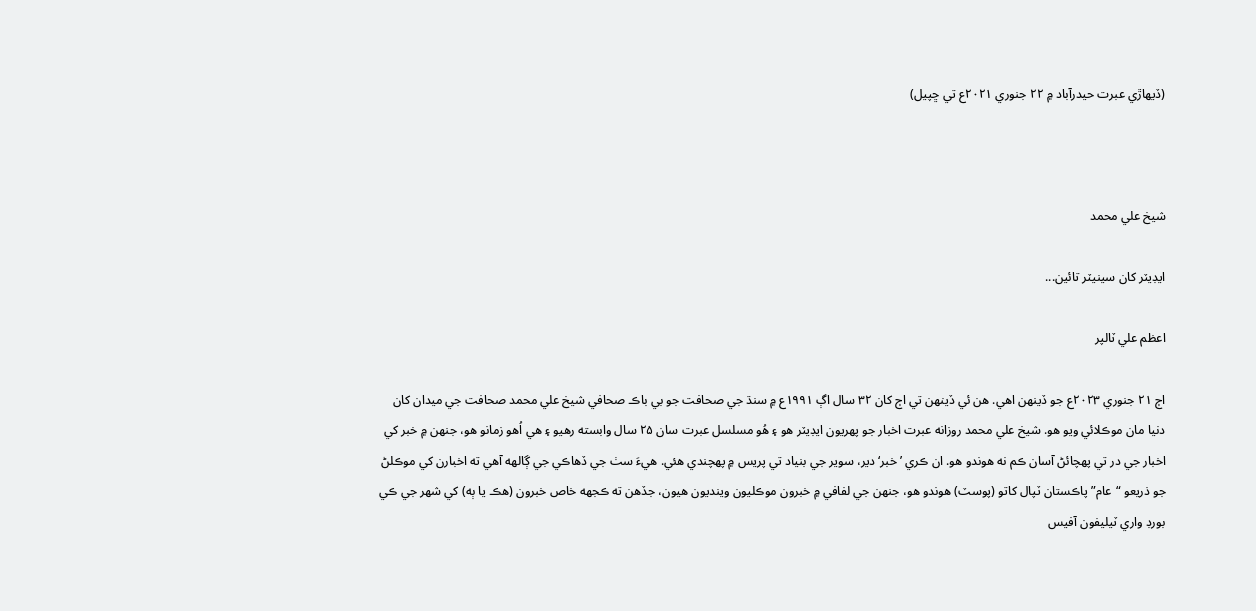(ڏيھاڙي عبرت حيدرآباد ۾ ۲۲ جنوري ۲۰۲۱ع تي ڇپيل)



شيخ علي محمد

ايڊيٽر کان سينيٽر تائين...

اعظم علي ٽالپر

اڄ ۲۱ جنوري ۲۰۲۳ع جو ڏينهن اهي. هن ئي ڏينهن تي اڄ کان ۳۲ سال اڳ ۱۹۹۱ع ۾ سنڌ جي صحافت جو بي باڪ صحافي شيخ علي محمد صحافت جي ميدان کان دنيا مان موڪلائي ويو هو. شيخ علي محمد روزانه عبرت اخبار جو پهريون ايڊيٽر هو ۽ هُو مسلسل عبرت سان ۲۵ سال وابسته رهيو ۽ هي اُهو زمانو هو، جنهن ۾ خبر کي اخبار جي در تي پهچائڻ آسان ڪم نه هوندو هو. ان ڪري ’خبر‘ دير، سوير جي بنياد تي پريس ۾ پهچندي هئي. هيءَ سٺ جي ڏهاڪي جي ڳالهه آهي ته اخبارن کي موڪلڻ جو ذريعو “عام” پاڪستان ٽپال کاتو (پوسٽ) هوندو هو، جنهن جي لفافي ۾ خبرون موڪليون وينديون هيون، جڏهن ته ڪجهه خاص خبرون (هڪ يا ٻه) کي شهر جي ڪي بورڊ واري ٽيليفون آفيس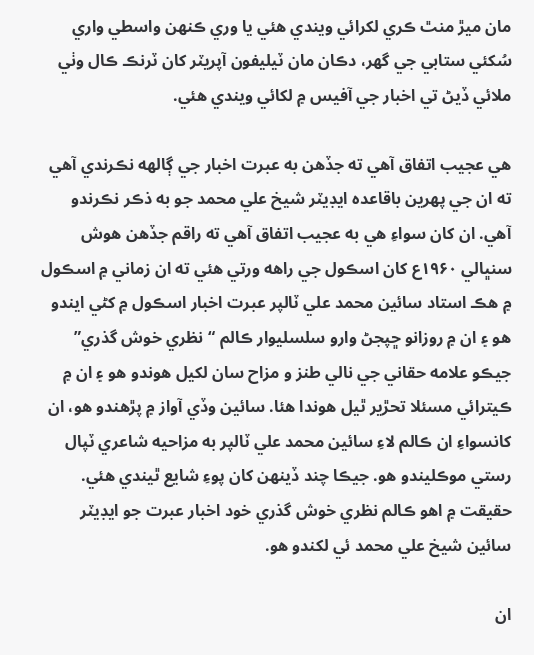مان ميڙ منٿ ڪري لکرائي ويندي هئي يا وري ڪنهن واسطي واري سُکئي ستابي جي گهر، دڪان مان ٽيليفون آپريٽر کان ٽرنڪ ڪال وٺي ملائي ڏيڻ تي اخبار جي آفيس ۾ لکائي ويندي هئي.

هي عجيب اتفاق آهي ته جڏهن به عبرت اخبار جي ڳالهه نڪرندي آهي ته ان جي پهرين باقاعده ايڊيٽر شيخ علي محمد جو به ذڪر نڪرندو آهي. ان کان سواءِ هي به عجيب اتفاق آهي ته راقم جڏهن هوش سنڀالي ۱۹۶۰ع کان اسڪول جي راهه ورتي هئي ته ان زماني ۾ اسڪول ۾ هڪ استاد سائين محمد علي ٽالپر عبرت اخبار اسڪول ۾ کڻي ايندو هو ۽ ان ۾ روزانو ڇپجڻ وارو سلسليوار ڪالم “نظري خوش گذري” جيڪو علامه حقاني جي نالي طنز و مزاح سان لکيل هوندو هو ۽ ان ۾ ڪيترائي مسئلا تحڙير ٿيل هوندا هئا. سائين وڏي آواز ۾ پڙهندو هو، ان کانسواءِ ان ڪالم لاءِ سائين محمد علي ٽالپر به مزاحيه شاعري ٽپال رستي موڪليندو هو. جيڪا چند ڏينهن کان پوءِ شايع ٿيندي هئي. حقيقت ۾ اهو ڪالم نظري خوش گذري خود اخبار عبرت جو ايڊيٽر سائين شيخ علي محمد ئي لکندو هو.

ان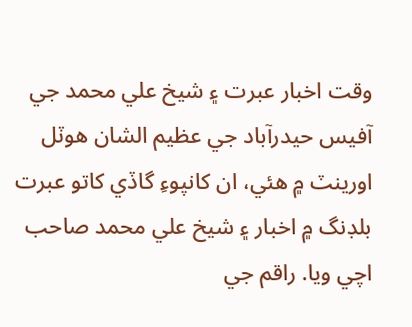وقت اخبار عبرت ۽ شيخ علي محمد جي آفيس حيدرآباد جي عظيم الشان هوٽل اورينٽ ۾ هئي، ان کانپوءِ گاڏي کاتو عبرت بلڊنگ ۾ اخبار ۽ شيخ علي محمد صاحب اچي ويا. راقم جي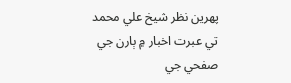پهرين نظر شيخ علي محمد تي عبرت اخبار ۾ ٻارن جي صفحي جي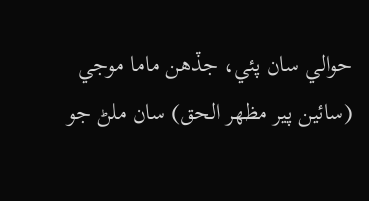حوالي سان پئي، جڏهن ماما موجي (سائين پير مظهر الحق) سان ملڻ جو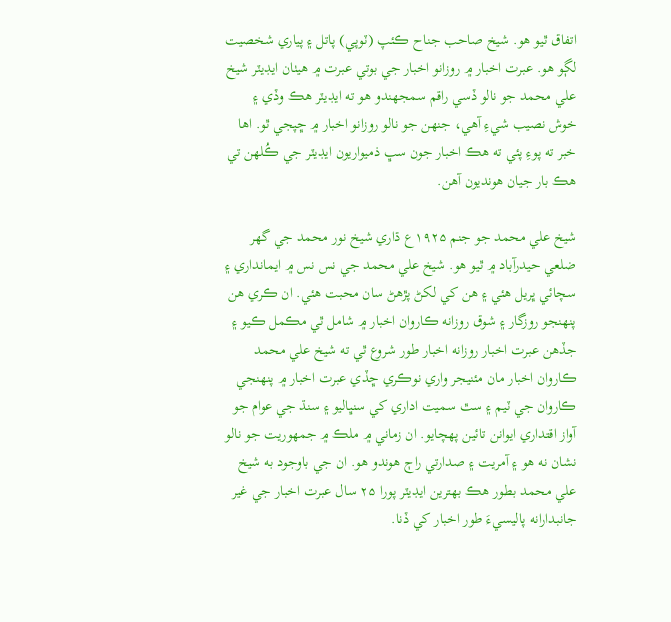اتفاق ٿيو هو. شيخ صاحب جناح ڪئپ (ٽوپي) پاتل ۽ پياري شخصيت لڳو هو. عبرت اخبار ۾ روزانو اخبار جي بوتي عبرت ۾ هيٺان ايڊيٽر شيخ علي محمد جو نالو ڏسي راقم سمجهندو هو ته ايڊيٽر هڪ وڏي ۽ خوش نصيب شيءِ آهي، جنهن جو نالو روزانو اخبار ۾ ڇپجي ٿو. اها خبر ته پوءِ پئي ته هڪ اخبار جون سڀ ذميواريون ايڊيٽر جي ڪُلهن تي هڪ بار جيان هونديون آهن.

شيخ علي محمد جو جنم ۱۹۲۵ع ڌاري شيخ نور محمد جي گهر ضلعي حيدرآباد ۾ ٿيو هو. شيخ علي محمد جي نس نس ۾ ايمانداري ۽ سچائي ڀريل هئي ۽ هن کي لکڻ پڙهڻ سان محبت هئي. ان ڪري هن پنهنجو روزگار ۽ شوق روزانه ڪاروان اخبار ۾ شامل ٿي مڪمل ڪيو ۽ جڏهن عبرت اخبار روزانه اخبار طور شروع ٿي ته شيخ علي محمد ڪاروان اخبار مان مئنيجر واري نوڪري ڇڏي عبرت اخبار ۾ پنهنجي ڪاروان جي ٽيم ۽ سٿ سميت اداري کي سنڀاليو ۽ سنڌ جي عوام جو آواز اقتداري ايوانن تائين پهچايو. ان زماني ۾ ملڪ ۾ جمهوريت جو نالو نشان نه هو ۽ آمريت ۽ صدارتي راڄ هوندو هو. ان جي باوجود به شيخ علي محمد بطور هڪ بهترين ايڊيٽر پورا ۲۵ سال عبرت اخبار جي غير جانبدارانه پاليسيءَ طور اخبار کي ڏنا.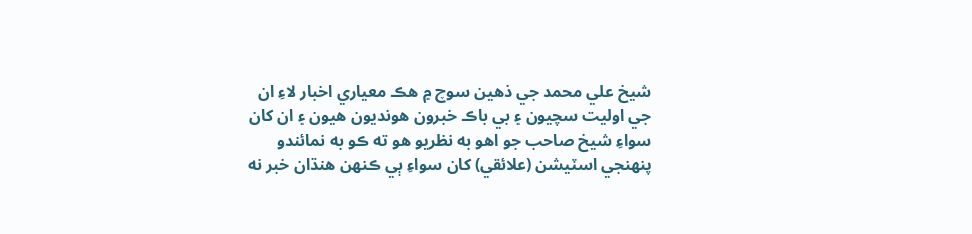شيخ علي محمد جي ذهين سوچ ۾ هڪ معياري اخبار لاءِ ان جي اوليت سچيون ۽ بي باڪ خبرون هونديون هيون ۽ ان کان سواءِ شيخ صاحب جو اهو به نظريو هو ته ڪو به نمائندو پنهنجي اسٽيشن (علائقي) کان سواءِ ٻي ڪنهن هنڌان خبر نه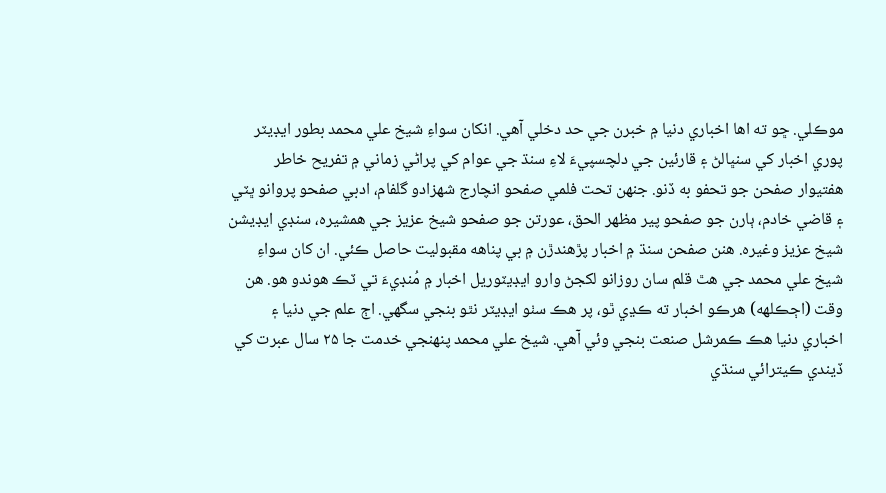موڪلي. ڇو ته اها اخباري دنيا ۾ خبرن جي حد دخلي آهي. انکان سواءِ شيخ علي محمد بطور ايڊيٽر پوري اخبار کي سنڀالڻ ۽ قارئين جي دلچسپيءَ لاءِ سنڌ جي عوام کي پراڻي زماني ۾ تفريح خاطر هفتيوار صفحن جو تحفو به ڏنو. جنهن تحت فلمي صفحو انچارج شهزادو گلفام، ادبي صفحو پروانو ڀٽي ۽ قاضي خادم، ٻارن جو صفحو پير مظهر الحق، عورتن جو صفحو شيخ عزيز جي همشيره، سنڊي ايڊيشن شيخ عزيز وغيره. هنن صفحن سنڌ ۾ اخبار پڙهندڙن ۾ بي پناهه مقبوليت حاصل ڪئي. ان کان سواءِ شيخ علي محمد جي هٿ قلم سان روزانو لکجڻ وارو ايڊيٽوريل اخبار ۾ مُنڊيءَ تي ٽڪ هوندو هو. هن وقت (اڄڪلهه) هرڪو اخبار ته ڪڍي ٿو، پر هڪ سٺو ايڊيٽر نٿو بنجي سگهي. اڄ علم جي دنيا ۽ اخباري دنيا هڪ ڪمرشل صنعت بنجي وئي آهي. شيخ علي محمد پنهنجي خدمت جا ۲۵ سال عبرت کي ڏيندي ڪيترائي سنڌي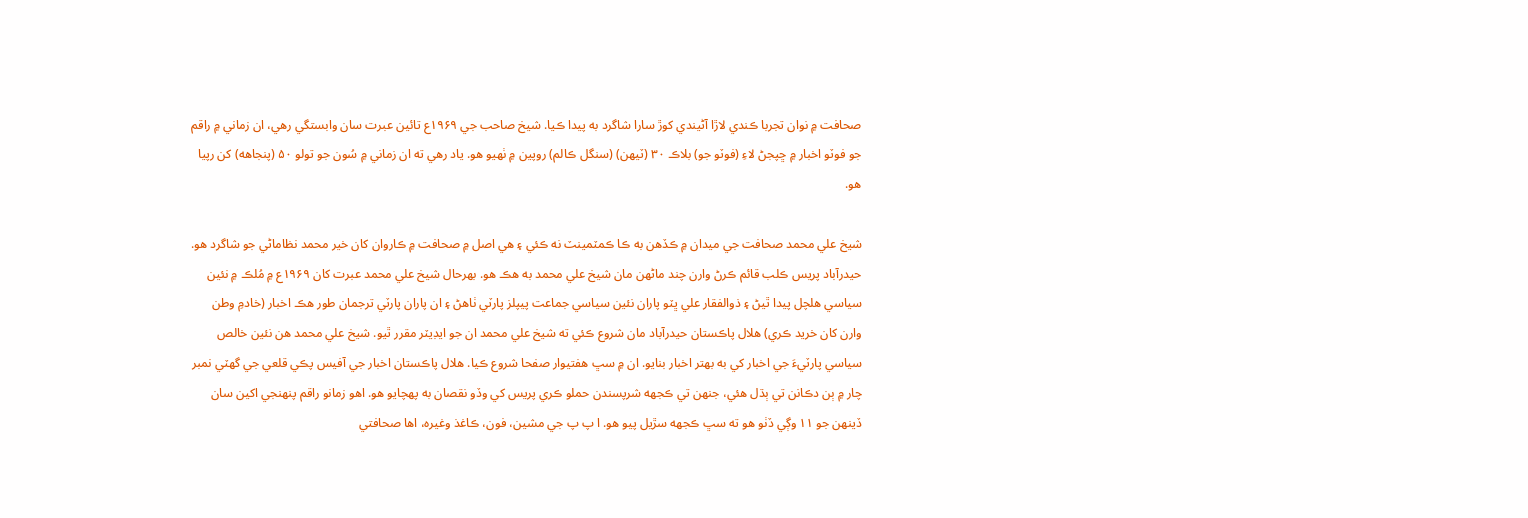صحافت ۾ نوان تجربا ڪندي لاڙا آڻيندي کوڙ سارا شاگرد به پيدا ڪيا. شيخ صاحب جي ۱۹۶۹ع تائين عبرت سان وابستگي رهي، ان زماني ۾ راقم جو فوٽو اخبار ۾ ڇپجڻ لاءِ (فوٽو جو) بلاڪ ۳۰ (ٽيهن) (سنگل ڪالم) روپين ۾ ٺهيو هو. ياد رهي ته ان زماني ۾ سُون جو تولو ۵۰ (پنجاهه) کن رپيا هو.

شيخ علي محمد صحافت جي ميدان ۾ ڪڏهن به ڪا ڪمٽمينٽ نه ڪئي ۽ هي اصل ۾ صحافت ۾ ڪاروان کان خير محمد نظاماڻي جو شاگرد هو. حيدرآباد پريس ڪلب قائم ڪرڻ وارن چند ماڻهن مان شيخ علي محمد به هڪ هو. بهرحال شيخ علي محمد عبرت کان ۱۹۶۹ع ۾ مُلڪ ۾ نئين سياسي هلچل پيدا ٿيڻ ۽ ذوالفقار علي ڀٽو پاران نئين سياسي جماعت پيپلز پارٽي ٺاهڻ ۽ ان پاران پارٽي ترجمان طور هڪ اخبار (خادمِ وطن وارن کان خريد ڪري) هلال پاڪستان حيدرآباد مان شروع ڪئي ته شيخ علي محمد ان جو ايڊيٽر مقرر ٿيو. شيخ علي محمد هن نئين خالص سياسي پارٽيءَ جي اخبار کي به بهتر اخبار بنايو. ان ۾ سڀ هفتيوار صفحا شروع ڪيا. هلال پاڪستان اخبار جي آفيس پڪي قلعي جي گهٽي نمبر چار ۾ ٻن دڪانن تي ٻڌل هئي، جنهن تي ڪجهه شرپسندن حملو ڪري پريس کي وڏو نقصان به پهچايو هو. اهو زمانو راقم پنهنجي اکين سان ڏينهن جو ۱۱ وڳي ڏٺو هو ته سڀ ڪجهه سڙيل پيو هو. ا پ پ جي مشين، فون، ڪاغذ وغيره، اها صحافتي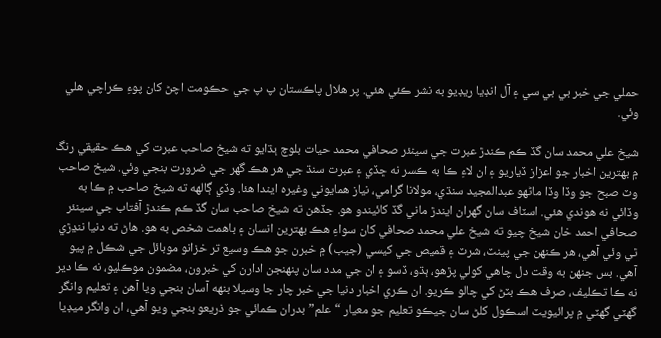حملي جي خبر بي بي سي ۽ آل انڊيا ريڊيو به نشر ڪئي هئي. پر هلال پاڪستان پ پ جي حڪومت اچڻ کان پوءِ ڪراچي هلي وئي.

شيخ علي محمد سان گڏ ڪم ڪندڙ عبرت جي سينئر صحافي محمد حيات بلوچ ٻڌايو ته شيخ صاحب عبرت کي هڪ حقيقي رنگ ۾ بهترين اخبار جو اعزاز ڏياريو ۽ ان لاءِ ڪا به ڪسر نه ڇڏي ۽ عبرت سنڌ جي هر هڪ گهر جي ضرورت بنجي وئي. شيخ صاحب وٽ صبح جو وڏا وڏا ماڻهو عبدالمجيد سنڌي، مولانا گرامي، نياز همايوني وغيره ايندا هئا. وڏي ڳالهه ته شيخ صاحب ۾ ڪا به وڏائي نه هوندي هئي. اسٽاف سان گهران ايندڙ ماني گڏ کائيندو هو. جڏهن ته شيخ صاحب سان گڏ ڪم ڪندڙ آفتاب جي سينئر صحافي احمد خان شيخ چيو ته شيخ علي محمد صحافي کان سواءِ هڪ بهترين انسان ۽ باهمت شخص به هو. هاڻ ته دنيا ننڍڙي ٿي وئي آهي، هر ڪنهن جي پينٽ، شرٽ ۽ قميص جي کيسي (جيب) ۾ خبرن جو هڪ وسيع تر خزانو موبائل جي شڪل ۾ پيو آهي. بس جنهن به وقت دل چاهي کولي پڙهو، ٻڌو، ڏسو ۽ ان جي مدد سان پنهنجن ادارن کي خبرون، مضمون موڪليو، نه ڪا دير نه ڪا تڪليف، صرف هڪ بٽڻ کي چالو ڪريو. ان ڪري اخبار دنيا جي خبر چار جا وسيلا بنهه آسان بنجي ويا آهن ۽ تعليم وانگر گهٽي گهٽي ۾ پرائيويٽ اسڪول کلڻ سان جيڪو تعليم جو معيار “علم” بدران ڪمائي جو ذريعو بنجي ويو آهي، ان وانگر ميڊيا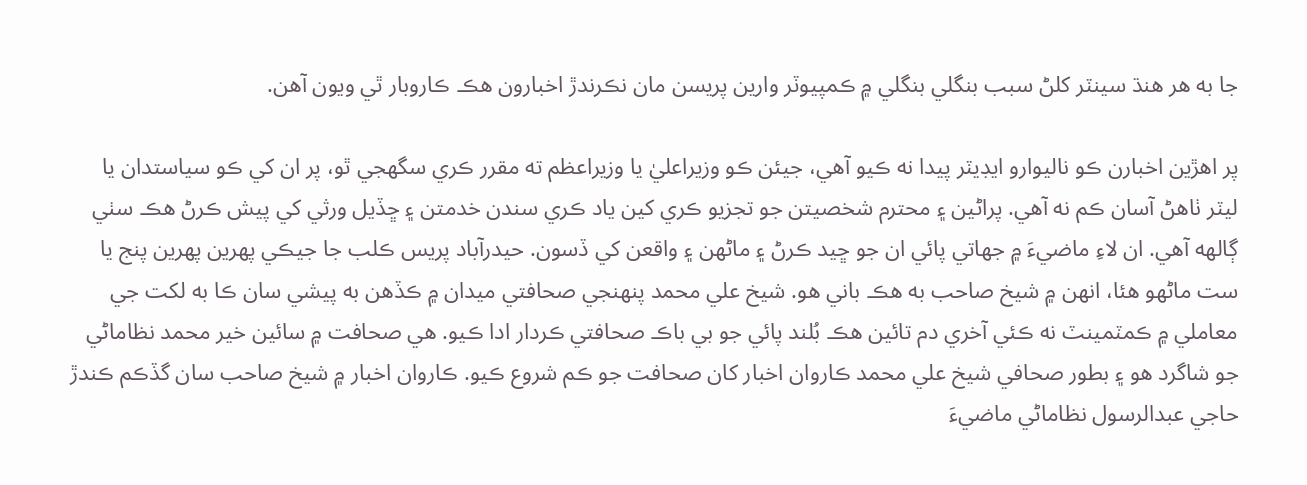جا به هر هنڌ سينٽر کلڻ سبب بنگلي بنگلي ۾ ڪمپيوٽر وارين پريسن مان نڪرندڙ اخبارون هڪ ڪاروبار ٿي ويون آهن.

پر اهڙين اخبارن ڪو ناليوارو ايڊيٽر پيدا نه ڪيو آهي، جيئن ڪو وزيراعليٰ يا وزيراعظم ته مقرر ڪري سگهجي ٿو، پر ان کي ڪو سياستدان يا ليٽر ٺاهڻ آسان ڪم نه آهي. پراڻين ۽ محترم شخصيتن جو تجزيو ڪري کين ياد ڪري سندن خدمتن ۽ ڇڏيل ورثي کي پيش ڪرڻ هڪ سٺي ڳالهه آهي. ان لاءِ ماضيءَ ۾ جهاتي پائي ان جو ڇيد ڪرڻ ۽ ماڻهن ۽ واقعن کي ڏسون. حيدرآباد پريس ڪلب جا جيڪي پهرين پهرين پنج يا ست ماڻهو هئا، انهن ۾ شيخ صاحب به هڪ باني هو. شيخ علي محمد پنهنجي صحافتي ميدان ۾ ڪڏهن به پيشي سان ڪا به لکت جي معاملي ۾ ڪمٽمينٽ نه ڪئي آخري دم تائين هڪ بُلند پائي جو بي باڪ صحافتي ڪردار ادا ڪيو. هي صحافت ۾ سائين خير محمد نظاماڻي جو شاگرد هو ۽ بطور صحافي شيخ علي محمد ڪاروان اخبار کان صحافت جو ڪم شروع ڪيو. ڪاروان اخبار ۾ شيخ صاحب سان گڏڪم ڪندڙ حاجي عبدالرسول نظاماڻي ماضيءَ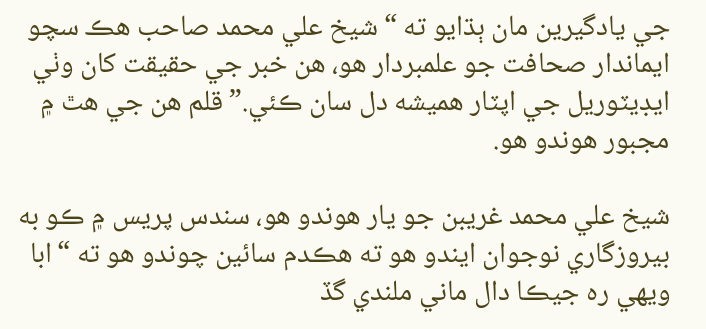جي يادگيرين مان ٻڌايو ته “شيخ علي محمد صاحب هڪ سچو ايماندار صحافت جو علمبردار هو، هن خبر جي حقيقت کان وٺي ايڊيٽوريل جي اپٽار هميشه دل سان ڪئي.” قلم هن جي هٿ ۾ مجبور هوندو هو.

شيخ علي محمد غريبن جو يار هوندو هو، سندس پريس ۾ ڪو به بيروزگاري نوجوان ايندو هو ته هڪدم سائين چوندو هو ته “ابا ويهي ره جيڪا دال ماني ملندي گڏ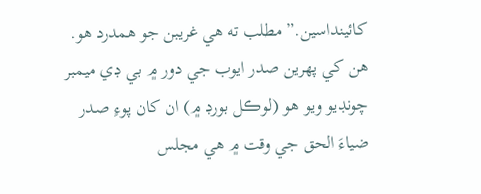کائينداسين.” مطلب ته هي غريبن جو همدرد هو. هن کي پهرين صدر ايوب جي دور ۾ بي ڊي ميمبر چونڊيو ويو هو (لوڪل بورڊ ۾) ان کان پوءِ صدر ضياءَ الحق جي وقت ۾ هي مجلس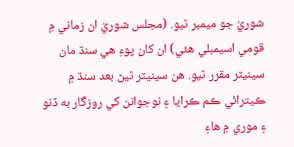شوريٰ جو ميمبر ٿيو. (مجلس شوريٰ ان زماني ۾ قومي اسيمبلي هئي) ان کان پوءِ هي سنڌ مان سينيٽر مقرر ٿيو. هن سينيٽر ٿيڻ بعد سنڌ ۾ ڪيترائي ڪم ڪرايا ۽ نوجوانن کي روزگار به ڏنو ۽ موري ۾ هاءِ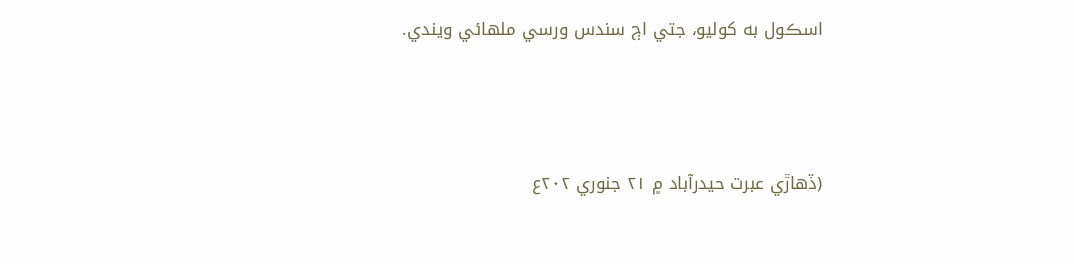اسڪول به کوليو، جتي اڄ سندس ورسي ملهائي ويندي.



(ڏھاڙي عبرت حيدرآباد ۾ ۲۱ جنوري ۲۰۲ع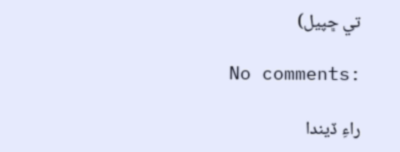تي ڇپيل)

No comments:

راءِ ڏيندا